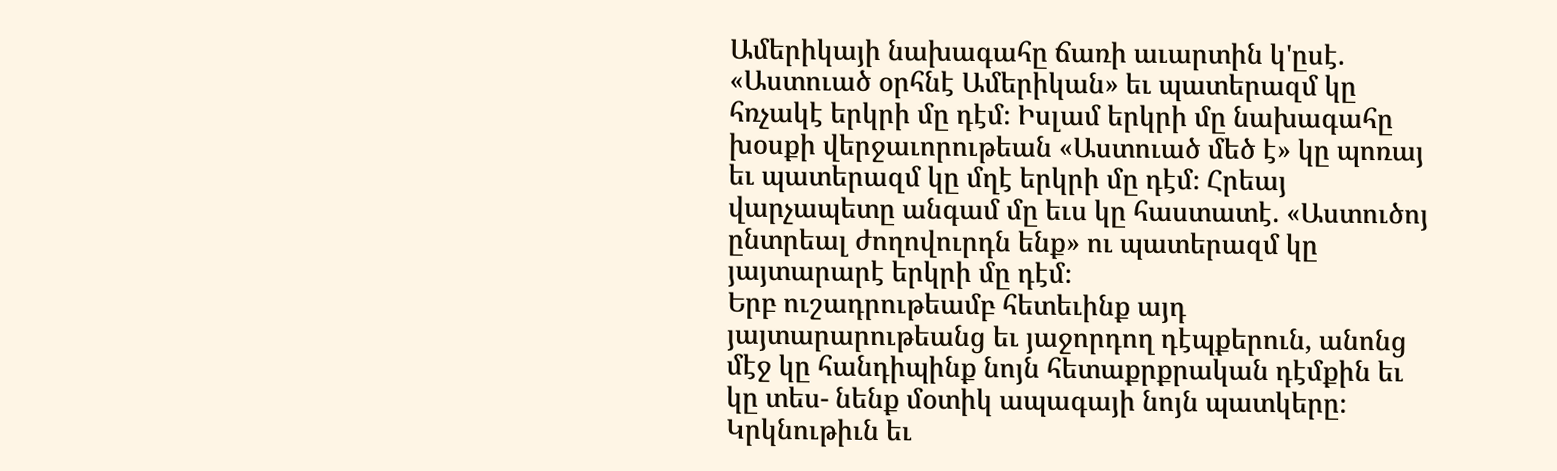Ամերիկայի նախագահը ճառի աւարտին կ'ըսէ. «Աստուած օրհնէ Ամերիկան» եւ պատերազմ կը հռչակէ երկրի մը դէմ։ Իսլամ երկրի մը նախագահը խօսքի վերջաւորութեան «Աստուած մեծ է» կը պոռայ եւ պատերազմ կը մղէ երկրի մը դէմ։ Հրեայ վարչապետը անգամ մը եւս կը հաստատէ. «Աստուծոյ ընտրեալ ժողովուրդն ենք» ու պատերազմ կը յայտարարէ երկրի մը դէմ։
Երբ ուշադրութեամբ հետեւինք այդ յայտարարութեանց եւ յաջորդող դէպքերուն, անոնց մէջ կը հանդիպինք նոյն հետաքրքրական դէմքին եւ կը տես- նենք մօտիկ ապագայի նոյն պատկերը։ Կրկնութիւն եւ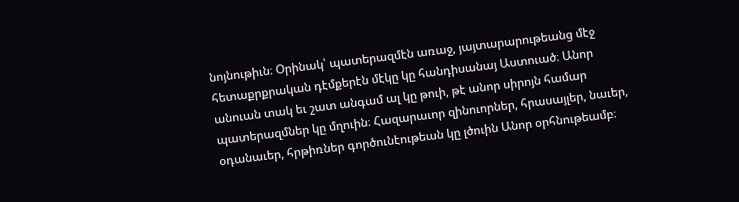նոյնութիւն։ Օրինակ՝ պատերազմէն առաջ, յայտարարութեանց մէջ հետաքրքրական դէմքերէն մէկը կը հանդիսանայ Աստուած։ Անոր անուան տակ եւ շատ անգամ ալ կը թուի, թէ անոր սիրոյն համար պատերազմներ կը մղուին։ Հազարաւոր զինուորներ, հրասայլեր, նաւեր, օդանաւեր, հրթիռներ գործունէութեան կը լծուին Անոր օրհնութեամբ։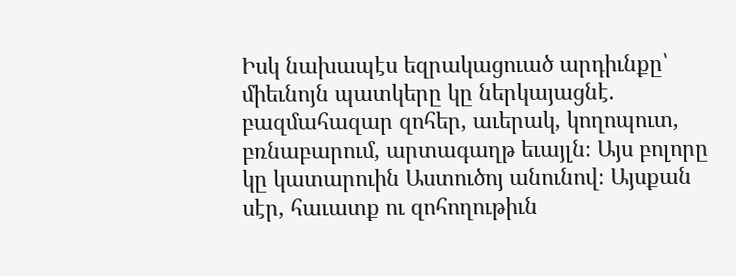Իսկ նախապէս եզրակացուած արդիւնքը՝ միեւնոյն պատկերը կը ներկայացնէ. բազմահազար զոհեր, աւերակ, կողոպուտ, բռնաբարում, արտագաղթ եւայլն։ Այս բոլորը կը կատարուին Աստուծոյ անունով։ Այսքան սէր, հաւատք ու զոհողութիւն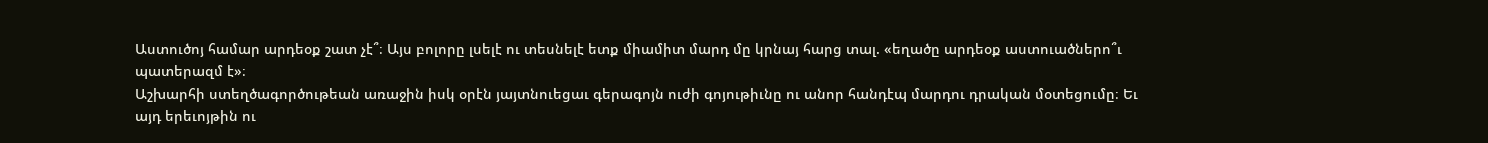Աստուծոյ համար արդեօք շատ չէ՞։ Այս բոլորը լսելէ ու տեսնելէ ետք միամիտ մարդ մը կրնայ հարց տալ. «եղածը արդեօք աստուածներո՞ւ պատերազմ է»։
Աշխարհի ստեղծագործութեան առաջին իսկ օրէն յայտնուեցաւ գերագոյն ուժի գոյութիւնը ու անոր հանդէպ մարդու դրական մօտեցումը։ Եւ այդ երեւոյթին ու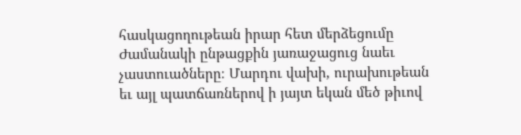հասկացողութեան իրար հետ մերձեցումը Ժամանակի ընթացքին յառաջացուց նաեւ չաստուածները։ Մարդու վախի, ուրախութեան եւ այլ պատճառներով ի յայտ եկան մեծ թիւով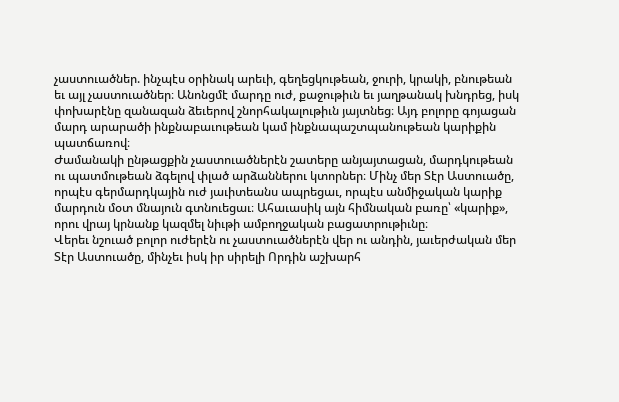չաստուածներ. ինչպէս օրինակ արեւի, գեղեցկութեան, ջուրի, կրակի, բնութեան եւ այլ չաստուածներ։ Անոնցմէ մարդը ուժ, քաջութիւն եւ յաղթանակ խնդրեց, իսկ փոխարէնը զանազան ձեւերով շնորհակալութիւն յայտնեց։ Այդ բոլորը գոյացան մարդ արարածի ինքնաբաւութեան կամ ինքնապաշտպանութեան կարիքին պատճառով։
Ժամանակի ընթացքին չաստուածներէն շատերը անյայտացան, մարդկութեան ու պատմութեան ձգելով փլած արձաններու կտորներ։ Մինչ մեր Տէր Աստուածը, որպէս գերմարդկային ուժ յաւիտեանս ապրեցաւ, որպէս անմիջական կարիք մարդուն մօտ մնայուն գտնուեցաւ։ Ահաւասիկ այն հիմնական բառը՝ «կարիք», որու վրայ կրնանք կազմել նիւթի ամբողջական բացատրութիւնը։
Վերեւ նշուած բոլոր ուժերէն ու չաստուածներէն վեր ու անդին, յաւերժական մեր Տէր Աստուածը, մինչեւ իսկ իր սիրելի Որդին աշխարհ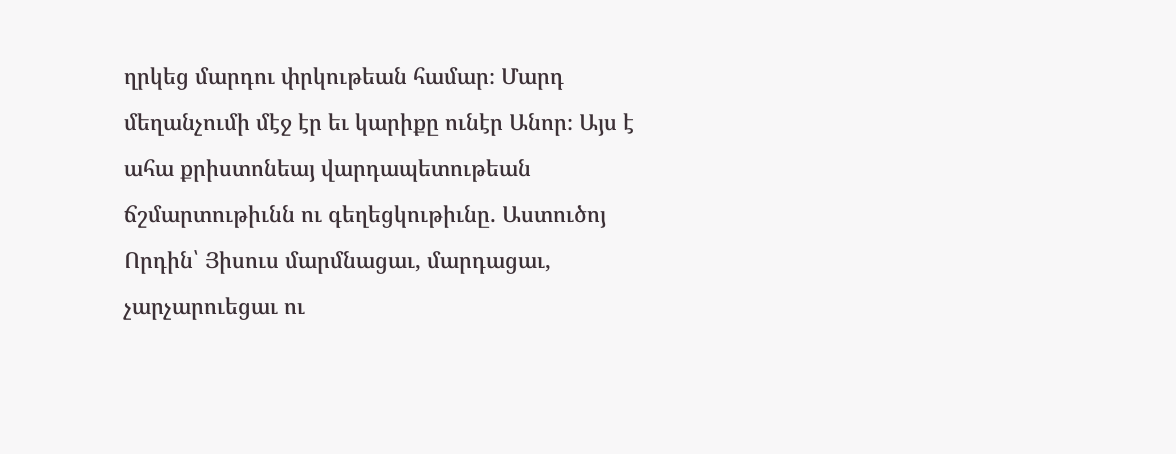ղրկեց մարդու փրկութեան համար։ Մարդ մեղանչումի մէջ էր եւ կարիքը ունէր Անոր։ Այս է ահա քրիստոնեայ վարդապետութեան ճշմարտութիւնն ու գեղեցկութիւնը. Աստուծոյ Որդին՝ Յիսուս մարմնացաւ, մարդացաւ, չարչարուեցաւ ու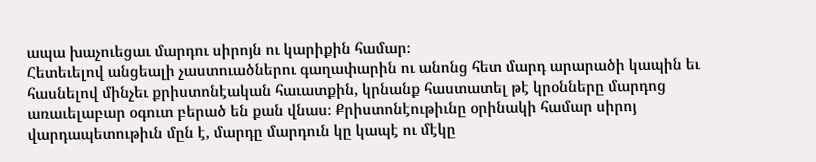ապա խաչուեցաւ մարդու սիրոյն ու կարիքին համար։
Հետեւելով անցեալի չաստուածներու գաղափարին ու անոնց հետ մարդ արարածի կապին եւ հասնելով մինչեւ քրիստոնէական հաւատքին, կրնանք հաստատել թէ կրօնները մարդոց առաւելաբար օգուտ բերած են քան վնաս։ Քրիստոնէութիւնը օրինակի համար սիրոյ վարդապետութիւն մըն է, մարդը մարդուն կը կապէ ու մէկը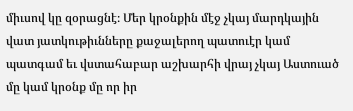միւսով կը զօրացնէ։ Մեր կրօնքին մէջ չկայ մարդկային վատ յատկութիւնները քաջալերող պատուէր կամ պատգամ եւ վստահաբար աշխարհի վրայ չկայ Աստուած մը կամ կրօնք մը որ իր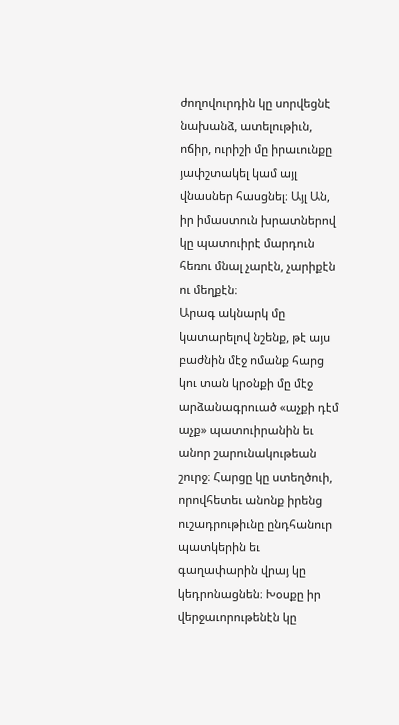ժողովուրդին կը սորվեցնէ նախանձ, ատելութիւն, ոճիր, ուրիշի մը իրաւունքը յափշտակել կամ այլ վնասներ հասցնել։ Այլ Ան, իր իմաստուն խրատներով կը պատուիրէ մարդուն հեռու մնալ չարէն, չարիքէն ու մեղքէն։
Արագ ակնարկ մը կատարելով նշենք, թէ այս բաժնին մէջ ոմանք հարց կու տան կրօնքի մը մէջ արձանագրուած «աչքի դէմ աչք» պատուիրանին եւ անոր շարունակութեան շուրջ։ Հարցը կը ստեղծուի, որովհետեւ անոնք իրենց ուշադրութիւնը ընդհանուր պատկերին եւ գաղափարին վրայ կը կեդրոնացնեն։ Խօսքը իր վերջաւորութենէն կը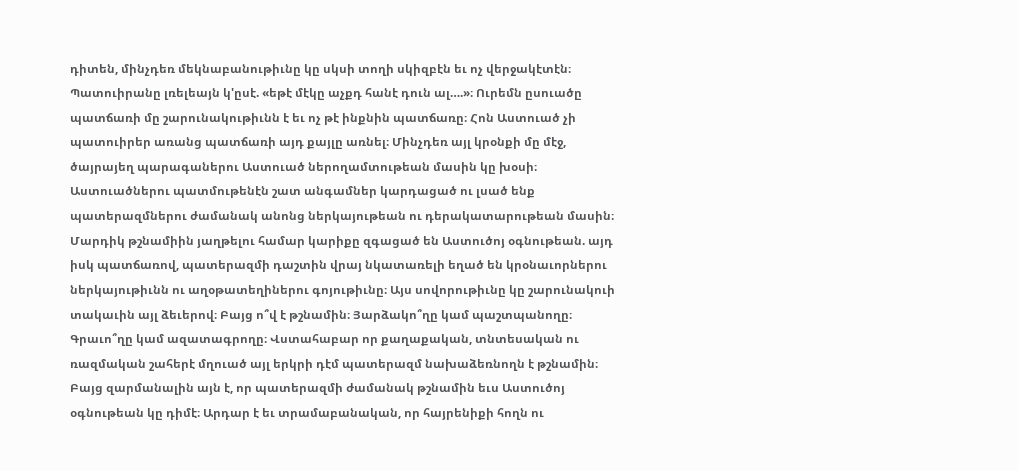դիտեն, մինչդեռ մեկնաբանութիւնը կը սկսի տողի սկիզբէն եւ ոչ վերջակէտէն։ Պատուիրանը լռելեայն կ'ըսէ. «եթէ մէկը աչքդ հանէ դուն ալ….»։ Ուրեմն ըսուածը պատճառի մը շարունակութիւնն է եւ ոչ թէ ինքնին պատճառը։ Հոն Աստուած չի պատուիրեր առանց պատճառի այդ քայլը առնել։ Մինչդեռ այլ կրօնքի մը մէջ, ծայրայեղ պարագաներու Աստուած ներողամտութեան մասին կը խօսի։
Աստուածներու պատմութենէն շատ անգամներ կարդացած ու լսած ենք պատերազմներու ժամանակ անոնց ներկայութեան ու դերակատարութեան մասին։ Մարդիկ թշնամիին յաղթելու համար կարիքը զգացած են Աստուծոյ օգնութեան. այդ իսկ պատճառով, պատերազմի դաշտին վրայ նկատառելի եղած են կրօնաւորներու ներկայութիւնն ու աղօթատեղիներու գոյութիւնը։ Այս սովորութիւնը կը շարունակուի տակաւին այլ ձեւերով։ Բայց ո՞վ է թշնամին։ Յարձակո՞ղը կամ պաշտպանողը։ Գրաւո՞ղը կամ ազատագրողը։ Վստահաբար որ քաղաքական, տնտեսական ու ռազմական շահերէ մղուած այլ երկրի դէմ պատերազմ նախաձեռնողն է թշնամին։ Բայց զարմանալին այն է, որ պատերազմի ժամանակ թշնամին եւս Աստուծոյ օգնութեան կը դիմէ։ Արդար է եւ տրամաբանական, որ հայրենիքի հողն ու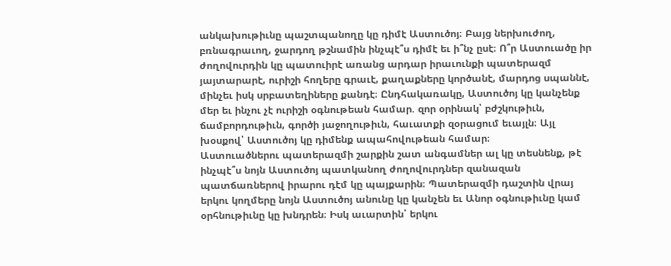անկախութիւնը պաշտպանողը կը դիմէ Աստուծոյ։ Բայց ներխուժող, բռնագրաւող, ջարդող թշնամին ինչպէ՞ս դիմէ եւ ի՞նչ ըսէ։ Ո՞ր Աստուածը իր ժողովուրդին կը պատուիրէ առանց արդար իրաւունքի պատերազմ յայտարարէ, ուրիշի հողերը գրաւէ, քաղաքները կործանէ, մարդոց սպաննէ, մինչեւ իսկ սրբատեղիները քանդէ։ Ընդհակառակը, Աստուծոյ կը կանչենք մեր եւ ինչու չէ ուրիշի օգնութեան համար. զոր օրինակ՝ բժշկութիւն, ճամբորդութիւն, գործի յաջողութիւն, հաւատքի զօրացում եւայլն։ Այլ խօսքով՝ Աստուծոյ կը դիմենք ապահովութեան համար։
Աստուածներու պատերազմի շարքին շատ անգամներ ալ կը տեսնենք, թէ ինչպէ՞ս նոյն Աստուծոյ պատկանող ժողովուրդներ զանազան պատճառներով իրարու դէմ կը պայքարին։ Պատերազմի դաշտին վրայ երկու կողմերը նոյն Աստուծոյ անունը կը կանչեն եւ Անոր օգնութիւնը կամ օրհնութիւնը կը խնդրեն։ Իսկ աւարտին՝ երկու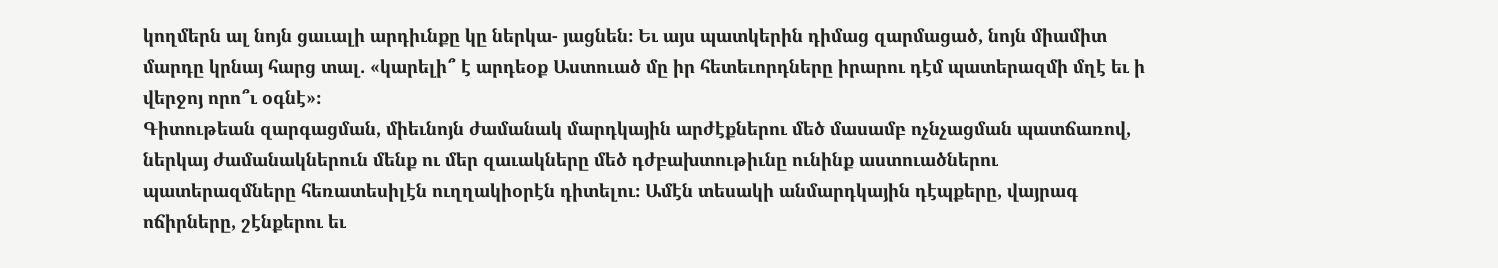կողմերն ալ նոյն ցաւալի արդիւնքը կը ներկա- յացնեն։ Եւ այս պատկերին դիմաց զարմացած, նոյն միամիտ մարդը կրնայ հարց տալ. «կարելի՞ է արդեօք Աստուած մը իր հետեւորդները իրարու դէմ պատերազմի մղէ եւ ի վերջոյ որո՞ւ օգնէ»։
Գիտութեան զարգացման, միեւնոյն ժամանակ մարդկային արժէքներու մեծ մասամբ ոչնչացման պատճառով, ներկայ ժամանակներուն մենք ու մեր զաւակները մեծ դժբախտութիւնը ունինք աստուածներու պատերազմները հեռատեսիլէն ուղղակիօրէն դիտելու։ Ամէն տեսակի անմարդկային դէպքերը, վայրագ ոճիրները, շէնքերու եւ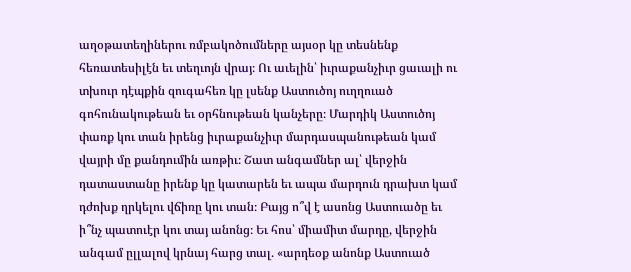աղօթատեղիներու ռմբակոծումները այսօր կը տեսնենք հեռատեսիլէն եւ տեղւոյն վրայ։ Ու աւելին՝ իւրաքանչիւր ցաւալի ու տխուր դէպքին զուգահեռ կը լսենք Աստուծոյ ուղղուած գոհունակութեան եւ օրհնութեան կանչերը։ Մարդիկ Աստուծոյ փառք կու տան իրենց իւրաքանչիւր մարդասպանութեան կամ վայրի մը քանդումին առթիւ։ Շատ անգամներ ալ՝ վերջին դատաստանը իրենք կը կատարեն եւ ապա մարդուն դրախտ կամ դժոխք ղրկելու վճիռը կու տան։ Բայց ո՞վ է ասոնց Աստուածը եւ ի՞նչ պատուէր կու տայ անոնց։ Եւ հոս՝ միամիտ մարդը, վերջին անգամ ըլլալով կրնայ հարց տալ. «արդեօք անոնք Աստուած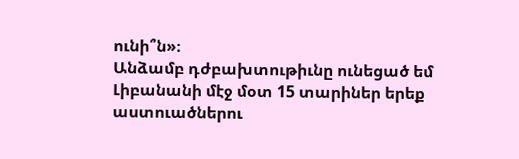ունի՞ն»։
Անձամբ դժբախտութիւնը ունեցած եմ Լիբանանի մէջ մօտ 15 տարիներ երեք աստուածներու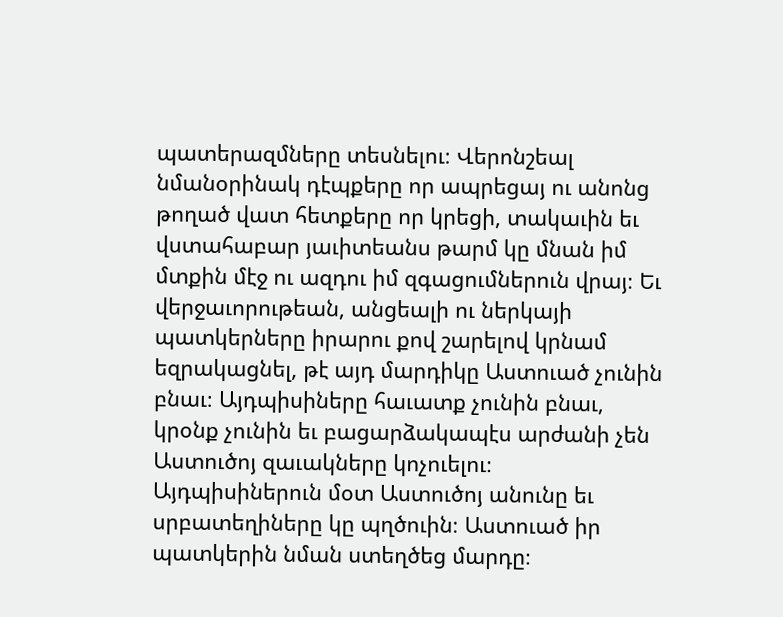պատերազմները տեսնելու։ Վերոնշեալ նմանօրինակ դէպքերը որ ապրեցայ ու անոնց թողած վատ հետքերը որ կրեցի, տակաւին եւ վստահաբար յաւիտեանս թարմ կը մնան իմ մտքին մէջ ու ազդու իմ զգացումներուն վրայ։ Եւ վերջաւորութեան, անցեալի ու ներկայի պատկերները իրարու քով շարելով կրնամ եզրակացնել, թէ այդ մարդիկը Աստուած չունին բնաւ։ Այդպիսիները հաւատք չունին բնաւ, կրօնք չունին եւ բացարձակապէս արժանի չեն Աստուծոյ զաւակները կոչուելու։ Այդպիսիներուն մօտ Աստուծոյ անունը եւ սրբատեղիները կը պղծուին։ Աստուած իր պատկերին նման ստեղծեց մարդը։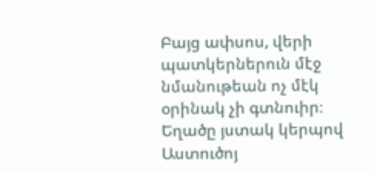Բայց ափսոս, վերի պատկերներուն մէջ նմանութեան ոչ մէկ օրինակ չի գտնուիր։
Եղածը յստակ կերպով Աստուծոյ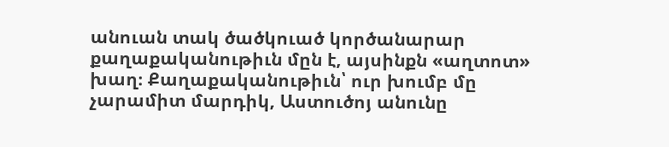անուան տակ ծածկուած կործանարար քաղաքականութիւն մըն է, այսինքն «աղտոտ» խաղ։ Քաղաքականութիւն՝ ուր խումբ մը չարամիտ մարդիկ, Աստուծոյ անունը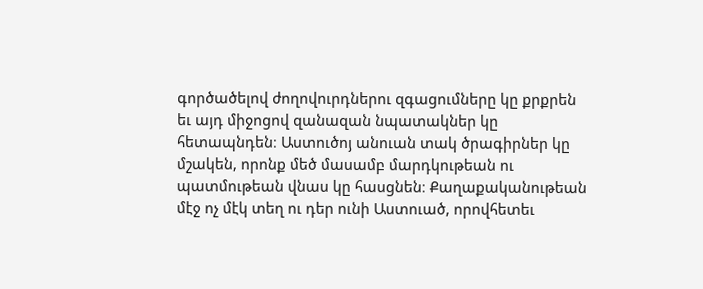գործածելով ժողովուրդներու զգացումները կը քրքրեն եւ այդ միջոցով զանազան նպատակներ կը հետապնդեն։ Աստուծոյ անուան տակ ծրագիրներ կը մշակեն, որոնք մեծ մասամբ մարդկութեան ու պատմութեան վնաս կը հասցնեն։ Քաղաքականութեան մէջ ոչ մէկ տեղ ու դեր ունի Աստուած, որովհետեւ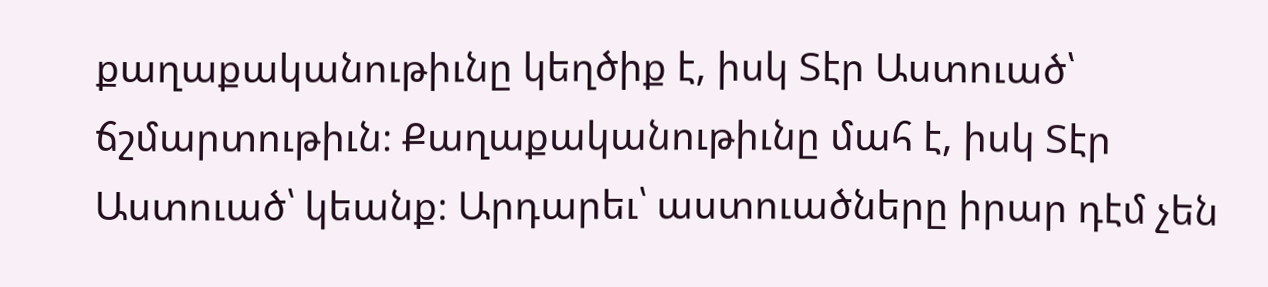քաղաքականութիւնը կեղծիք է, իսկ Տէր Աստուած՝ ճշմարտութիւն։ Քաղաքականութիւնը մահ է, իսկ Տէր Աստուած՝ կեանք։ Արդարեւ՝ աստուածները իրար դէմ չեն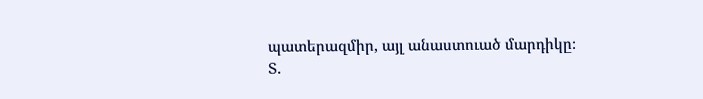պատերազմիր, այլ անաստուած մարդիկը։
Տ.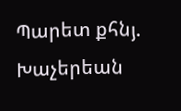Պարետ քհնյ. Խաչերեան